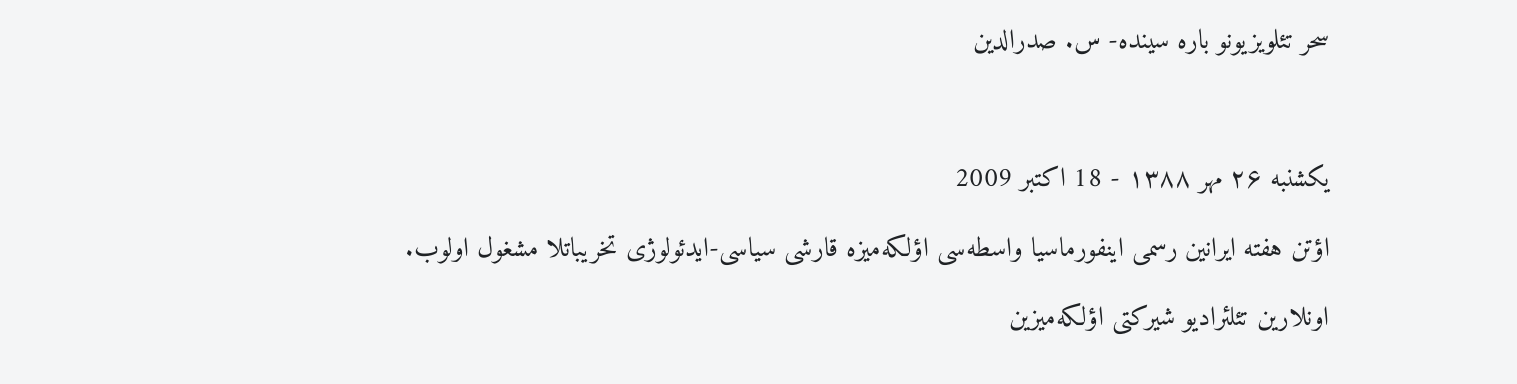سحر تئلویزیونو باره سینده- س. صدرالدین



یکشنبه ۲۶ مهر ۱۳۸۸ - 18 اکتبر 2009

اؤتن هفته ایرانین رسمی اینفورماسیا واسطه‌سی اؤلکه‌میزه قارشی سیاسی-ایدئولوژی تخریباتلا مشغول اولوب.

اونلارین تئلئرادیو شیرکتی اؤلکه‌میزین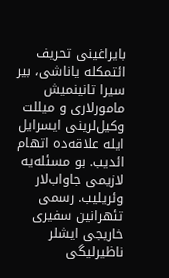بایراغینی تحریف ائتمکله یاناشی، بیر سیرا تانینمیش مامورلاری و میللت وکیل‌لرینی ایسرایل ایله علاقه‌ده اتهام ائدیب. بو مسئله‌یه لازیمی جاواب‌لار وئریلیب. رسمی تئهرانین سفیری خاریجی ایشلر ناظیرلیگی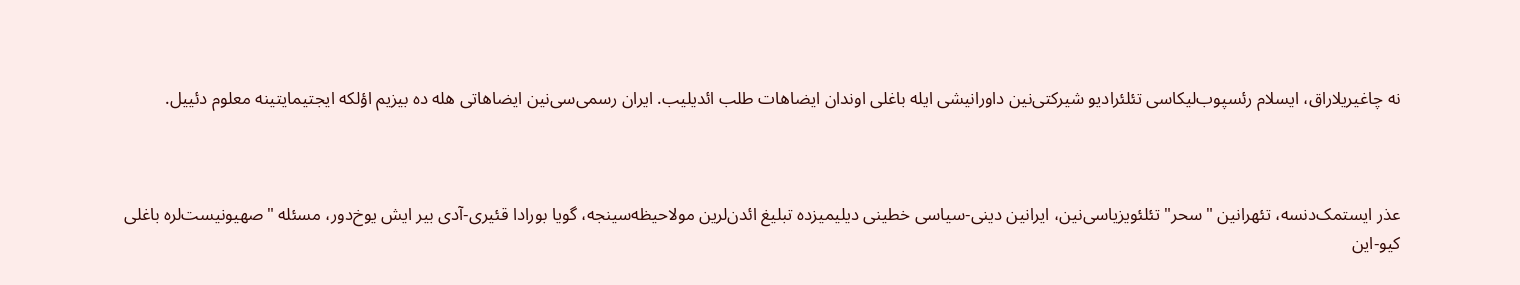نه چاغیریلا‌راق، ایسلام رئسپوب‌لیکاسی تئلئرادیو شیرکتی‌نین داورانیشی ایله باغلی اوندان ایضاهات طلب ائدیلیب. ایران رسمی‌سی‌نین ایضاهاتی هله ده بیزیم اؤلکه ایجتیمایتینه معلوم دئییل.



عذر ایستمک‌دنسه، تئهرانین "سحر" تئلئویزیاسی‌نین، ایرانین دینی-سیاسی خطینی دیلیمیزده تبلیغ ائدن‌لرین مولاحیظه‌سینجه، گویا بورادا قئیری-آدی بیر ایش یوخ‌دور، مسئله "صهیونیست‌لره باغلی کیو-این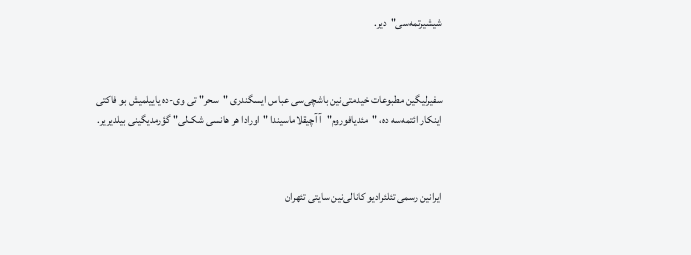شیشیرتمه‌سی"دیر.



سفیرلیگین مطبوعات خیدمتی‌نین باشچی‌سی عباس ایسگندری "سحر" تی وی-ده یاییلمیش بو فاکتی اینکار ائتمه‌سه ده، "مئدیافوروم"آ آچیقلاماسیندا "اورادا هر هانسی شک‌لی" گؤرمدیگینی بیلدیریر.



ایرانین رسمی تئلئرادیو کانا‌لی‌نین سایتی تئهران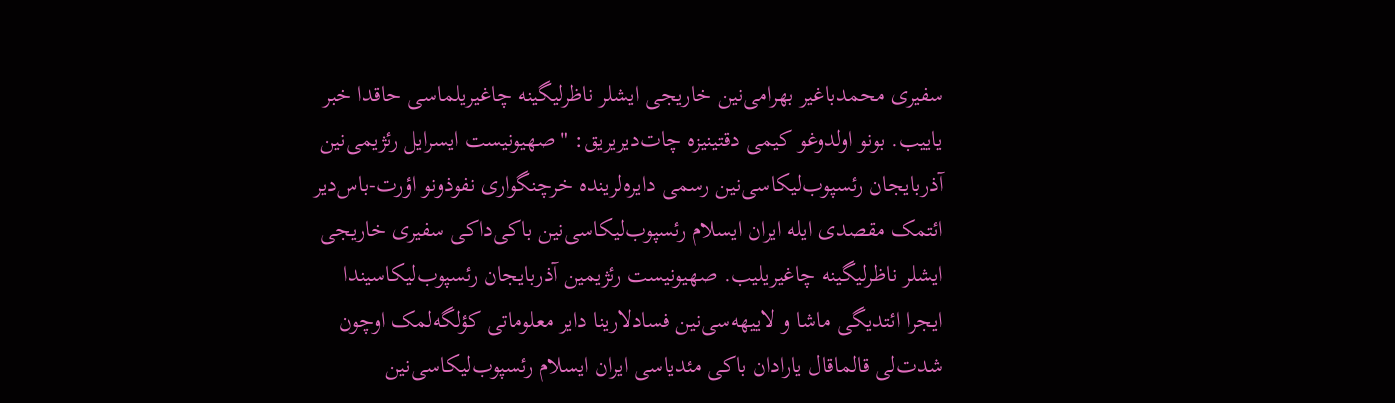سفیری محمدباغیر بهرامی‌نین خاریجی ایشلر ناظرلیگینه چاغیریلماسی حاقدا خبر یاییب. بونو اولدوغو کیمی دقتینیزه چات‌دیریریق: "صهیونیست ایسرایل رئژیمی‌نین آذربایجان رئسپوب‌لیکاسی‌نین رسمی دایره‌لرینده خرچنگواری نفوذونو اؤرت-باس‌دیر ائتمک مقصدی ایله ایران ایسلام رئسپوب‌لیکاسی‌نین باکی‌داکی سفیری خاریجی ایشلر ناظرلیگینه چاغیریلیب. صهیونیست رئژیمین آذربایجان رئسپوب‌لیکاسیندا ایجرا ائتدیگی ماشا و لاییهه‌سی‌نین فسادلارینا دایر معلوماتی کؤلگه‌لمک اوچون شدت‌لی قالماقال یارا‌دان باکی مئدیاسی ایران ایسلام رئسپوب‌لیکاسی‌نین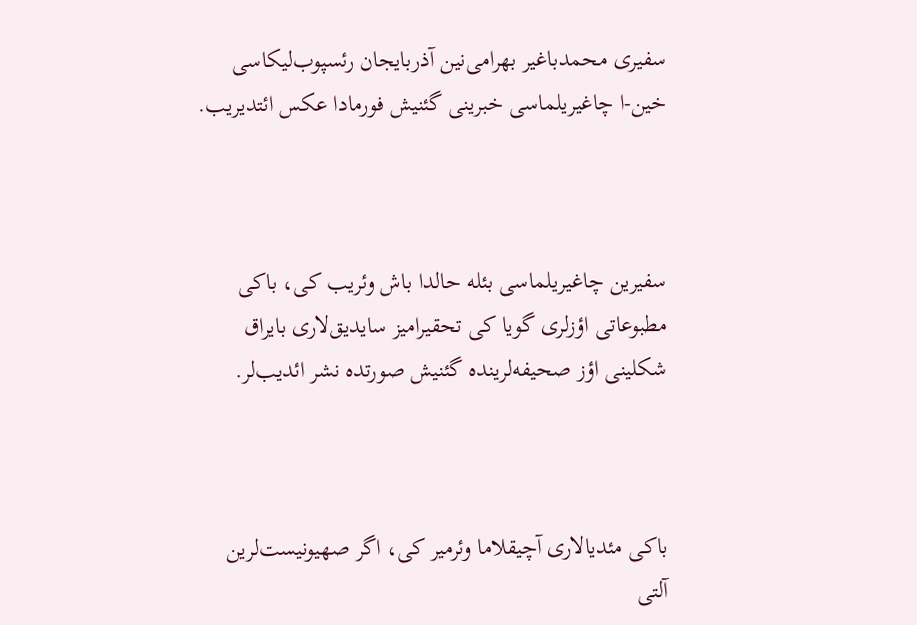سفیری محمدباغیر بهرامی‌نین آذربایجان رئسپوب‌لیکاسی خین-ا چاغیریلماسی خبرینی گئنیش فورمادا عکس ائتدیریب.



سفیرین چاغیریلماسی بئله حالدا باش وئریب کی، باکی مطبوعاتی اؤزلری گویا کی تحقیرامیز سایدیق‌لاری بایراق شکلینی اؤز صحیفه‌لرینده گئنیش صورتده نشر ائدیب‌لر.



باکی مئدیا‌لاری آچیقلاما وئرمیر کی، اگر صهیونیست‌لرین آلتی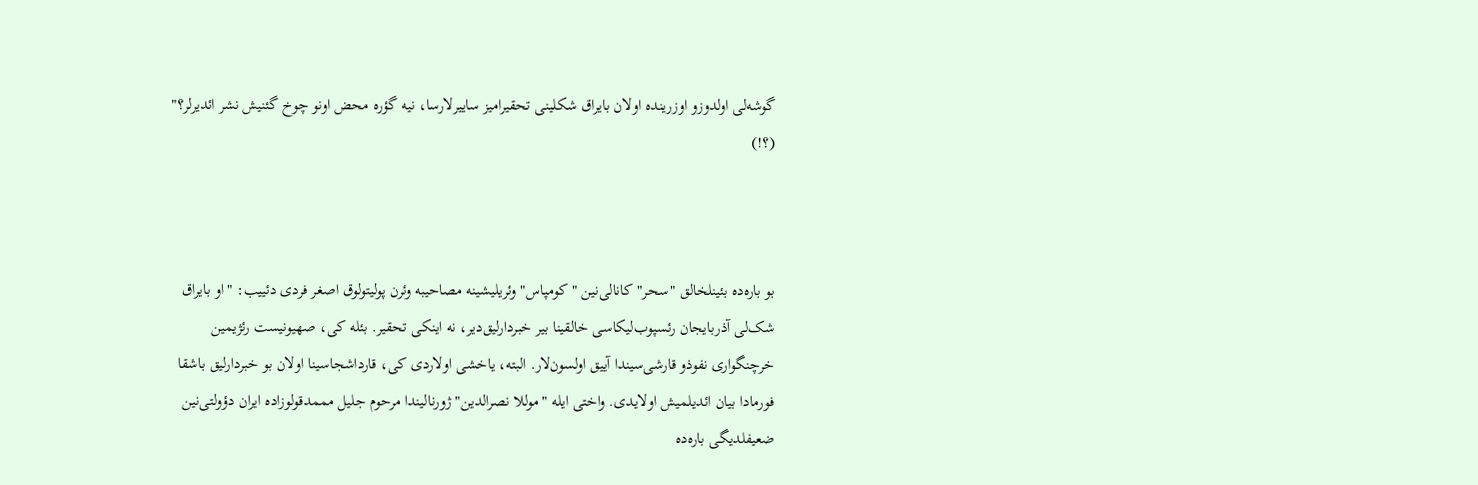گوشه‌لی اولدوزو اوزرینده اولان بایراق شکلینی تحقیرامیز ساییرلارسا، نیه گؤره محض اونو چوخ گئنیش نشر ائدیرلر؟" (؟!)



بو باره‌ده بئینلخالق "سحر" کانا‌لی‌نین "کومپاس" وئریلیشینه مصاحیبه وئرن پولیتولوق اصغر فردی دئییب: "او بایراق شک‌لی آذربایجان رئسپوب‌لیکاسی خالقینا بیر خبردارلیق‌دیر، نه اینکی تحقیر. بئله کی، صهیونیست رئژیمین خرچنگواری نفوذو قارشی‌سیندا آییق اولسون‌لار. البته، یاخشی اولاردی کی، قارداشجاسینا اولان بو خبردارلیق باشقا فورمادا بیان ائدیلمیش اولایدی. واختی ایله "موللا نصرالدین" ژورنالیندا مرحوم جلیل مممدقولوزاده ایران دؤولتی‌نین ضعیفلدیگی باره‌ده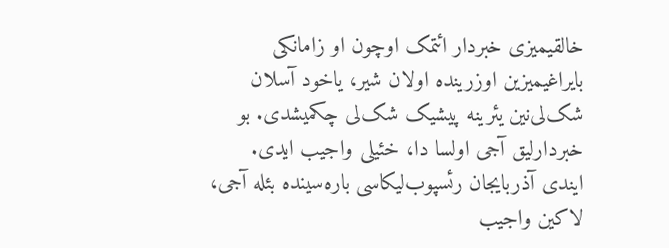خالقیمیزی خبردار ائتمک اوچون او زامانکی بایراغیمیزین اوزرینده اولان شیر، یاخود آسلان شک‌لی‌نین یئرینه پیشیک شک‌لی چکمیشدی. بو خبردارلیق آجی اولسا دا، خئیلی واجیب ایدی. ایندی آذربایجان رئسپوب‌لیکاسی باره‌سینده بئله آجی، لاکین واجیب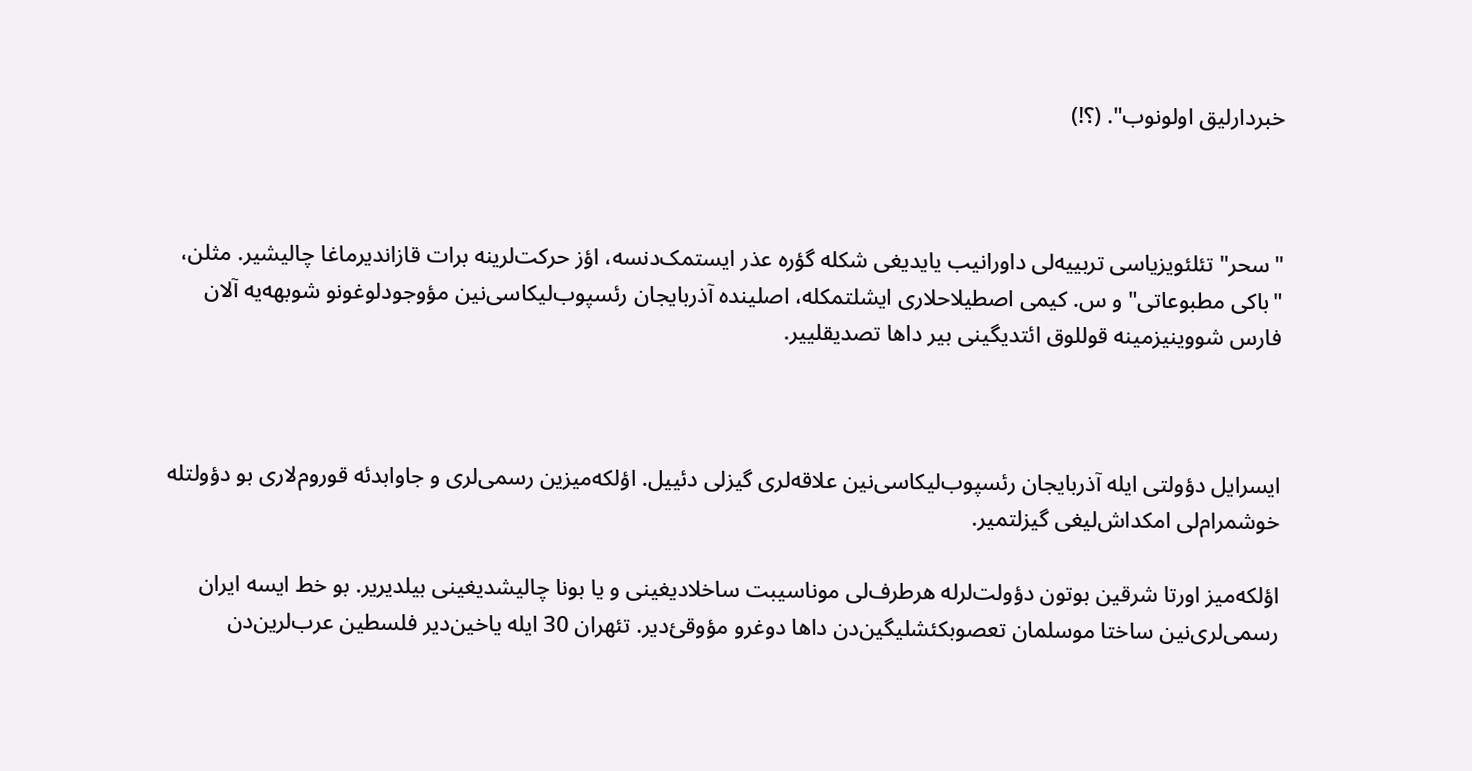خبردارلیق اولونوب". (؟!)



"سحر" تئلئویزیاسی تربییه‌لی داورانیب یایدیغی شکله گؤره عذر ایستمک‌دنسه، اؤز حرکت‌لرینه برات قازاندیرماغا چالیشیر. مثلن، "باکی مطبوعاتی" و س. کیمی اصطیلاحلاری ایشلتمکله، اصلینده آذربایجان رئسپوب‌لیکاسی‌نین مؤوجودلوغونو شوبهه‌یه آلان فارس شووینیزمینه قوللوق ائتدیگینی بیر داها تصدیقلییر.



ایسرایل دؤولتی ایله آذربایجان رئسپوب‌لیکاسی‌نین علاقه‌لری گیزلی دئییل. اؤلکه‌میزین رسمی‌لری و جاوابدئه قوروم‌لاری بو دؤولتله خوشمرام‌لی امکداش‌لیغی گیزلتمیر.

اؤلکه‌میز اورتا شرقین بوتون دؤولت‌لرله هرطرف‌لی موناسیبت ساخلادیغینی و یا بونا چالیشدیغینی بیلدیریر. بو خط ایسه ایران رسمی‌لری‌نین ساختا موسلمان تعصوبکئشلیگین‌دن داها دوغرو مؤوقئ‌دیر. تئهران 30 ایله یاخین‌دیر فلسطین عرب‌لرین‌دن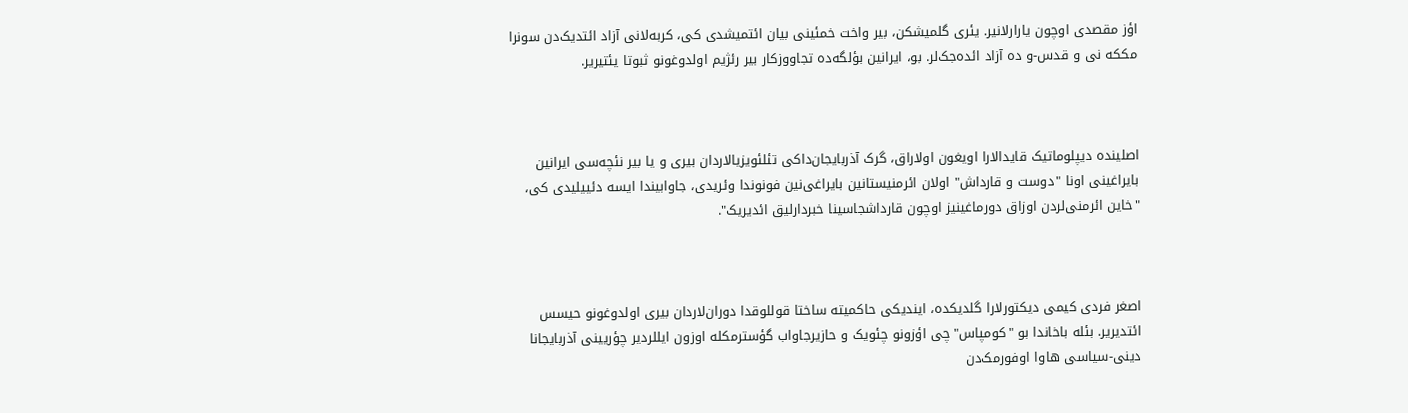اؤز مقصدی اوچون یارارلانیر. یئری گلمیشکن، بیر واخت خمئینی بیان ائتمیشدی کی، کربه‌لانی آزاد ائتدیک‌دن سونرا مککه نی و قدس-و ده آزاد ائده‌جک‌لر. بو، ایرانین بؤلگه‌ده تجاووزکار بیر رئژیم اولدوغونو ثبوتا یئتیریر.



اصلینده دیپلوماتیک قایدا‌لارا اویغون اولا‌راق، گرک آذربایجان‌داکی تئلئویزیا‌لاردان بیری و یا بیر نئچه‌سی ایرانین بایراغینی اونا "دوست و قارداش" اولان ائرمنیستانین بایراغی‌نین فونوندا وئریدی، جاوابیندا ایسه دئییلیدی کی، "خاین ائرمنی‌لردن اوزاق دورماغینیز اوچون قارداشجاسینا خبردارلیق ائدیریک".



اصغر فردی کیمی دیکتورلارا گلدیکده، ایندیکی حاکمیته ساختا قوللوقدا دوران‌لاردان بیری اولدوغونو حیسس ائتدیریر. بئله باخاندا بو "کومپاس"چی اؤزونو چئویک و حازیرجاواب گؤسترمکله اوزون ایللردیر چؤریینی آذربایجانا دینی-سیاسی هاوا اوفورمک‌دن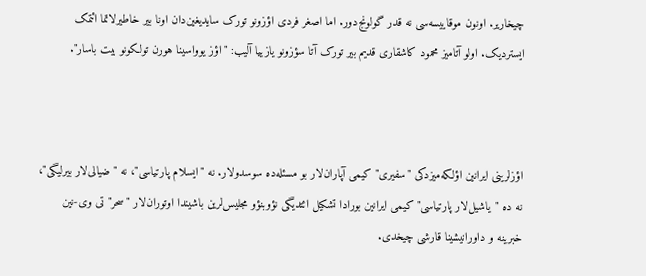چیخاریر. اونون موقاییسه‌سی نه قدر گولونج‌دور. اما اصغر فردی اؤزونو تورک سایدیغین‌دان اونا بیر خاطیرلاتما ائتمک ایستردیک. اولو آتامیز محمود کاشقاری قدیم بیر تورک آتا سؤزونو یازییا آلیب: "اؤز یوواسینا هورن تولکونو بیت باسار".



اؤزلرینی ایرانین اؤلکه‌میزدکی "سفیری" کیمی آپاران‌لار بو مسئله‌ده سوسدولار. نه "ایسلام پارتیاسی"، نه "ضیا‌لی‌لار بیرلیگی"، نه ده "یاشیل‌لار پارتیاسی" کیمی ایرانین بورادا تشکیل ائتدیگی نؤوبنؤو مجلیس‌لرین باشیندا اوتوران‌لار "سحر" تی وی-نین خبرینه و داورانیشینا قارشی چیخدی.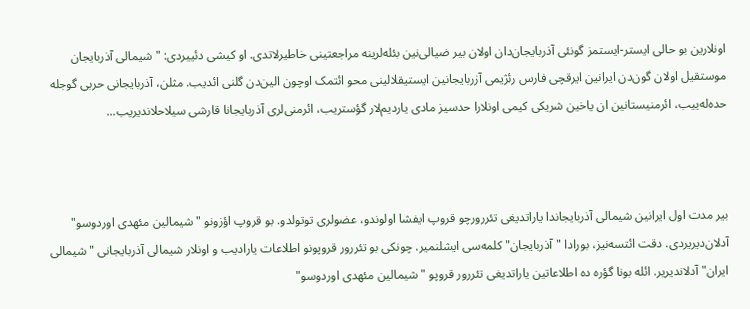اونلارین بو حالی ایستر-ایستمز گونئی آذربایجان‌دان اولان بیر ضیا‌لی‌نین بئله‌لرینه مراجعتینی خاطیرلاتدی. او کیشی دئییردی: "شیما‌لی آذربایجان موستقیل اولان گون‌دن ایرانین ایرقچی فارس رئژیمی آزربایجانین ایستیقلالینی محو ائتمک اوچون الین‌دن گلنی ائدیب. مثلن، آذربایجانی حربی گوجله حده‌له‌ییب، ائرمنیستانین ان یاخین شریکی کیمی اونلارا حدسیز مادی یاردیم‌لار گؤستریب، ائرمنی‌لری آذربایجانا قارشی سیلاحلاندیریب...



بیر مدت اول ایرانین شیما‌لی آذربایجاندا یاراتدیغی تئررورچو قروپ ایفشا اولوندو، عضو‌لری توتولدو. بو قروپ اؤزونو "شیمالین مئهدی اوردوسو" آدلان‌دیریردی. دقت ائتسه‌نیز، بورادا "آذربایجان" کلمه‌سی ایشلنمیر. چونکی بو تئررور قروپونو اطلاعات یارادیب و اونلار شیما‌لی آذربایجانی "شیما‌لی ایران" آدلاندیریر. ائله بونا گؤره ده اطلاعاتین یاراتدیغی تئررور قروپو "شیمالین مئهدی اوردوسو"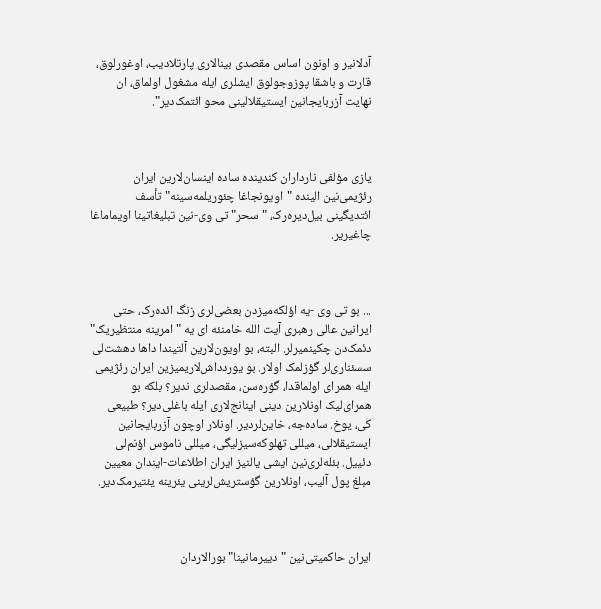آدلانیر و اونون اساس مقصدی بینا‌لاری پارتلادیب، اوغورلوق، قارت و باشقا پوزوجولوق ایشلری ایله مشغول اولماق، ان نهایت آزربایجانین ایستیقلالینی محو ائتمک‌دیر".



یازی مؤلفی نارداران کندینده ساده اینسان‌لارین ایران رئژیمی‌نین الینده "اویونجاغا چئوریلمه‌سینه" تأسف ائتدیگینی بیل‌دیره‌رک، "سحر" تی وی-نین تبلیغاتینا اویماماغا چاغیریر.



... بو تی وی -یه اؤلکه‌میزدن بعضی‌لری زنگ ائده‌رک، حتی ایرانین عالی رهبری آیت الله خامنئه ای یه "امرینه منتظیریک" دئمک‌دن چکینمیرلر. البته، بو اویون‌لارین آلتیندا داها دهشت‌لی سسئناری‌لر گؤزلمک اولار. بو یوردداش‌لاریمیزین ایران رئژیمی ایله همرای اولماقدا، گؤره‌سن، مقصدلری ندیر؟ بلکه بو همرای‌لیک اونلارین دینی اینانج‌لاری ایله باغلی‌دیر؟ طبیعی کی، یوخ. ساده‌جه، خاین‌لردیر. اونلار اوچون آزربایجانین ایستیقلا‌لی، میللی تهلوکه‌سیزلیگی، میللی ناموس اؤنم‌لی دئییل. بئله‌لری‌نین ایشی یالنیز ایران اطلاعات-ایندان معیین مبلغ پول آلیب، اونلارین گؤستریش‌لرینی یئرینه یئتیرمک‌دیر.



ایران حاکمیتی‌نین "دییرمانینا" بورا‌لاردان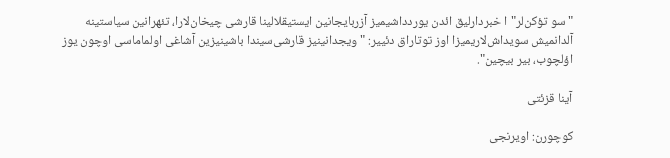"سو تؤکن‌لر"ا خبردارلیق ائدن یوردداشیمیز آزربایجانین ایستیقلالینا قارشی چیخان‌لارا، تئهرانین سیاستینه آلدانمیش سویداش‌لاریمیزا اوز توتا‌راق دئییر: "ویجدانینیز قارشی‌سیندا باشینیزین آشاغی اولماماسی اوچون یوز اؤلچوب، بیر بیچین".

آینا قزئتی

کوچورن: اویرنجی